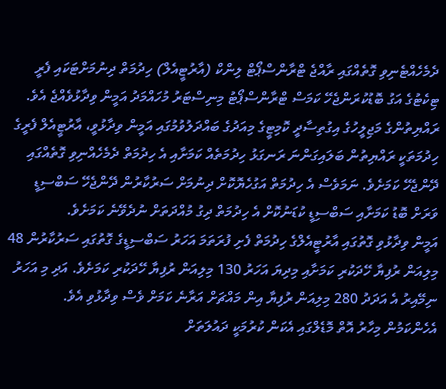ދެމެހެއްޓެނިވި ގޮތެއްގައި ރާއްޖެ ޓްރާންސްޕޯޓް ލިންކް (އާރުޓީއެލް) ހިދުމަތް ދިނުމަށްޓަކައި ފެރީ ޓިކެޓުގެ އަގު ބޮޑުކުރަންޖެހޭ ކަމަސް ޓްރާންސްޕޯޓު މިނިސްޓަރު މުހައްމަދު އަމީން ވިދާޅުވެއްޖެ އެވެ.
ރައްޔިތުންގެ މަޖިލީހުގެ އިގުތިސާދީ ކޮމިޓީގެ މިއަދުގެ ބައްދަލުވުމުގައި އަމީން ވިދާޅުވީ، އާރުޓީއެލް ފެރީގެ ހިދުމަތަކީ ރައްޔިތުން ބަލައިގަންނަ ރަނގަޅު ހިދުމަތެއް ކަމަށާއި އެ ހިދުމަތް ދެމެހެއްނިވި ގޮތެއްގައި ދޭންޖެހޭ ކަމަށެވެ. ނަމަވެސް އެ ހިދުމަތް އަގުހެޔޮކޮށް ދިނުމަށް ސަރުކާރުން ދޭންޖެހޭ ސަބްސިޑީ ވަރަށް ބޮޑު ކަމަށާއި ސަބްސިޑީ ކުޑަނުކޮށް އެ ހިދުމަތް ދިގު މުއްދަތަށް ނުދެވޭނެ ކަމަށެވެ.
އަމީން ވިދާޅުވި ގޮތުގައި އާރުޓީއެލްގެ ހިދުމަތް ފެށި ފުރަތަމަ އަހަރު ސަބްސިޑީގެ ގޮތުގައި ސަރުކާރުން 48 މިލިއަން ރުފިޔާ ހޭދަކުރި ކަމަށާއި މިދިޔަ އަހަރު 130 މިލިއަން ރުފިޔާ ހޭދަކުރި ކަމަށެވެ. އަދި މި އަހަރު ނިމޭއިރު އެ އަދަދު 280 މިލިއަން ރުފިޔާ އިން މައްޗަށް އަރާނެ ކަމަށް ވެސް ވިދާޅުވި އެވެ.
އެހެންކަމުން މިހާރު އޮތް މޮޑެލްގައި އެކަން ކުރުމަކީ ދައުލަތަށް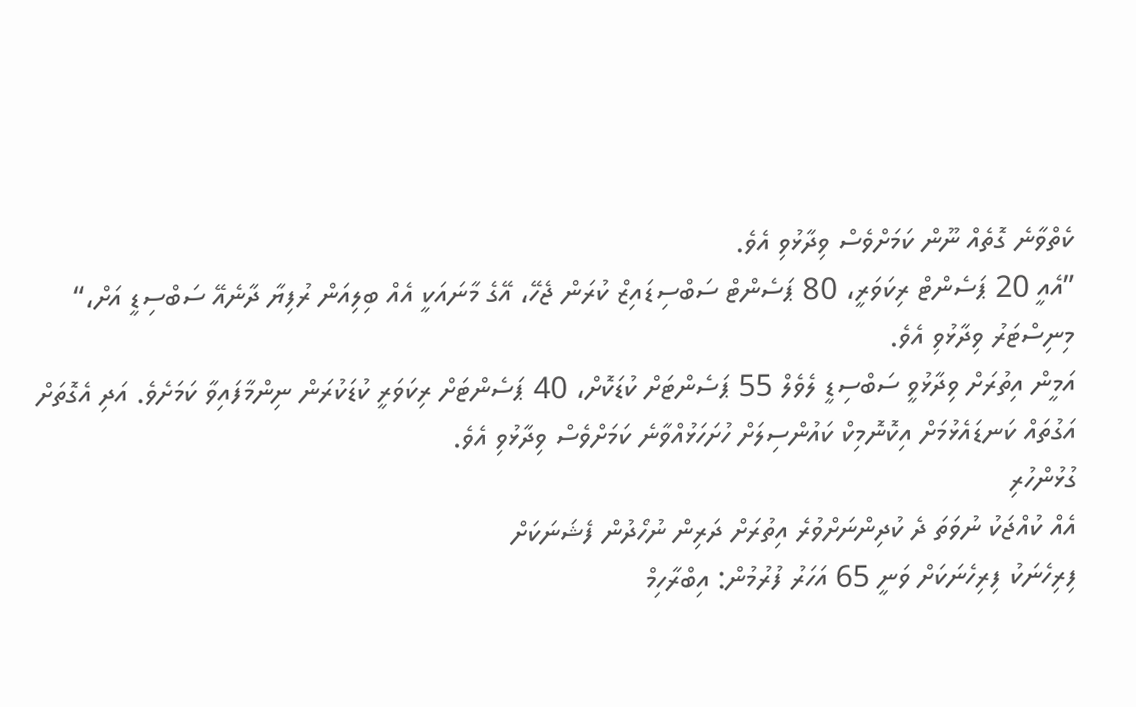ކެތްވާނެ ގޮތެއް ނޫން ކަމަށްވެސް ވިދާޅުވި އެވެ.
”އެއީ 20 ޕަސެންޓް ރިކަވަރީ، 80 ޕަސެންޓް ސަބްސިޑައިޒް ކުރަން ޖެހޭ، އޭގެ މާނައަކީ އެއް ބިލިއަން ރުފިޔާ ދާނެއޭ ސަބްސިޑީ އަށް،“ މިނިސްޓަރު ވިދާޅުވި އެވެ.
އަމީން އިތުރަށް ވިދާޅުވީ ސަބްސިޑީ ލެވެލް 55 ޕަސެންޓަށް ކުޑަކޮށް، 40 ޕަސެންޓަށް ރިކަވަރީ ކުޑަކުރަން ނިންމާފައިވާ ކަމަށެވެ. އަދި އެގޮތަށް އަގުތައް ކަނޑައެޅުމަށް އިކޮނޮމިކް ކައުންސިލަށް ހުށަހަޅުއްވާނެ ކަމަށްވެސް ވިދާޅުވި އެވެ.
ގުޅުންހުރި
އެއް ކުއްޖަކު ނުވަތަ ދެ ކުދިންނަށްވުރެ އިތުރަށް ދަރިން ނުހޯދުން ފެޝަނަކަށް
ފިރިހެނަކު ފިރިހެނަކަށް ވަނީ 65 އަހަރު ފުރުމުން: އިބްރާހިމް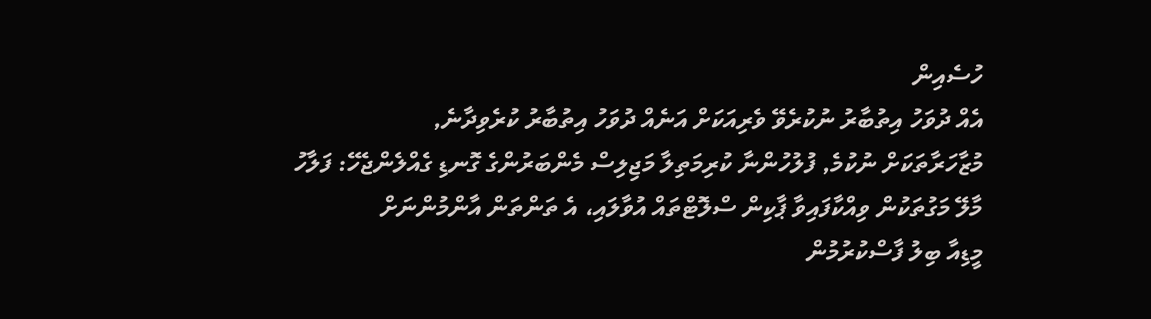ހުސެއިން
އެއް ދުވަހު އިތުބާރު ނުކުރެވޭ ވެރިއަކަށް އަނެއް ދުވަހު އިތުބާރު ކުރެވިދާނެ,
މުޒާހަރާތަކަށް ނުކުމެ, ފުލުހުންނާ ކުރިމަތިލާ މަޖިލިސް މެންބަރުންގެ ގޮނޑި ގެއްލެންޖެހޭ: ފަލާހު
މާލޭ މަގުތަކުން ވިއްކާފައިވާ ޕާކިން ސްލޮޓްތައް އުވާލައި، އެ ތަންތަން އާންމުންނަށް
މީޑިއާ ބިލު ފާސްކުރުމުން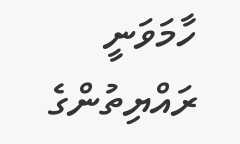ހާމަވަނީ ރައްޔިތުންގެ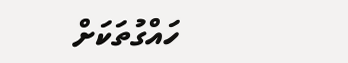ހައްގުތަކަށް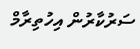ސަރުކާރުން އިހުތިރާމް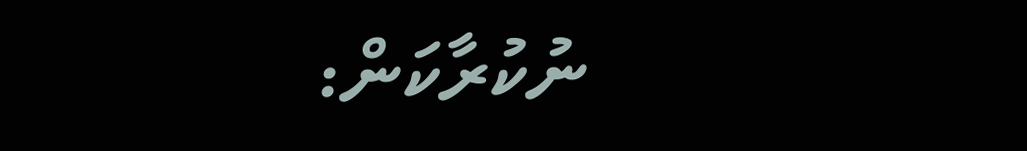ނުކުރާކަން: